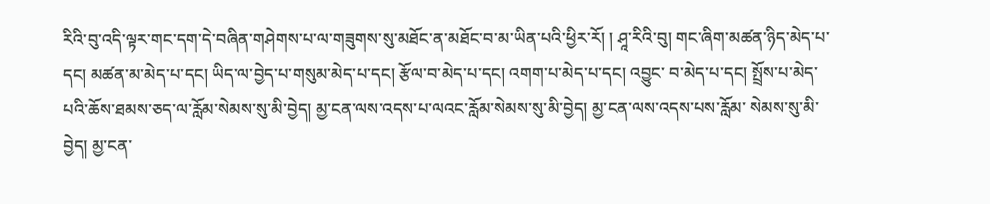རིའི་བུ་འདི་ལྟར་གང་དག་དེ་བཞིན་གཤེགས་པ་ལ་གཟུགས་སུ་མཐོང་ན་མཐོང་བ་མ་ཡིན་པའི་ཕྱིར་རོ། ། ཤཱ་རིའི་བུ། གང་ཞིག་མཚན་ཉིད་མེད་པ་དང། མཚན་མ་མེད་པ་དང། ཡིད་ལ་བྱེད་པ་གསུམ་མེད་པ་དང། རྩོལ་བ་མེད་པ་དང། འགག་པ་མེད་པ་དང། འབྱུང་ བ་མེད་པ་དང། སྤྲོས་པ་མེད་པའི་ཆོས་ཐམས་ཅད་ལ་རློམ་སེམས་སུ་མི་བྱེད། མྱ་ངན་ལས་འདས་པ་ལའང་རློམ་སེམས་སུ་མི་བྱེད། མྱ་ངན་ལས་འདས་པས་རློམ་ སེམས་སུ་མི་བྱེད། མྱ་ངན་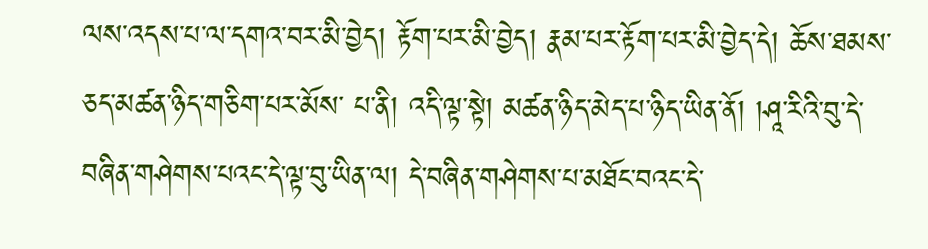ལས་འདས་པ་ལ་དགའ་བར་མི་བྱེད། རྟོག་པར་མི་བྱེད། རྣམ་པར་རྟོག་པར་མི་བྱེད་དེ། ཆོས་ཐམས་ཅད་མཚན་ཉིད་གཅིག་པར་མོས་ པ་ནི། འདི་ལྟ་སྟེ། མཚན་ཉིད་མེད་པ་ཉིད་ཡིན་ནོ། །ཤཱ་རིའི་བུ་དེ་བཞིན་གཤེགས་པའང་དེ་ལྟ་བུ་ཡིན་ལ། དེ་བཞིན་གཤེགས་པ་མཐོང་བའང་དེ་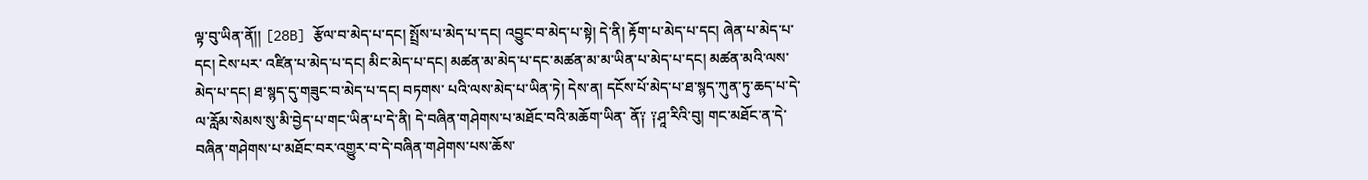ལྟ་བུ་ཡིན་ནོ།། [28B] རྩོལ་བ་མེད་པ་དང། སྤྲོས་པ་མེད་པ་དང། འབྱུང་བ་མེད་པ་སྟེ། དེ་ནི། རྟོག་པ་མེད་པ་དང། ཞེན་པ་མེད་པ་དང། ངེས་པར་ འཛིན་པ་མེད་པ་དང། མིང་མེད་པ་དང། མཚན་མ་མེད་པ་དང་མཚན་མ་མ་ཡིན་པ་མེད་པ་དང། མཚན་མའི་ལས་མེད་པ་དང། ཐ་སྙད་དུ་གཟུང་བ་མེད་པ་དང། བཏགས་ པའི་ལས་མེད་པ་ཡིན་ཏེ། དེས་ན། དངོས་པོ་མེད་པ་ཐ་སྙད་ཀུན་ཏུ་ཆད་པ་དེ་ལ་རློམ་སེམས་སུ་མི་བྱེད་པ་གང་ཡིན་པ་དེ་ནི། དེ་བཞིན་གཤེགས་པ་མཐོང་བའི་མཆོག་ཡིན་ ནོ༑ ༑ཤཱ་རིའི་བུ། གང་མཐོང་ན་དེ་བཞིན་གཤེགས་པ་མཐོང་བར་འགྱུར་བ་དེ་བཞིན་གཤེགས་པས་ཆོས་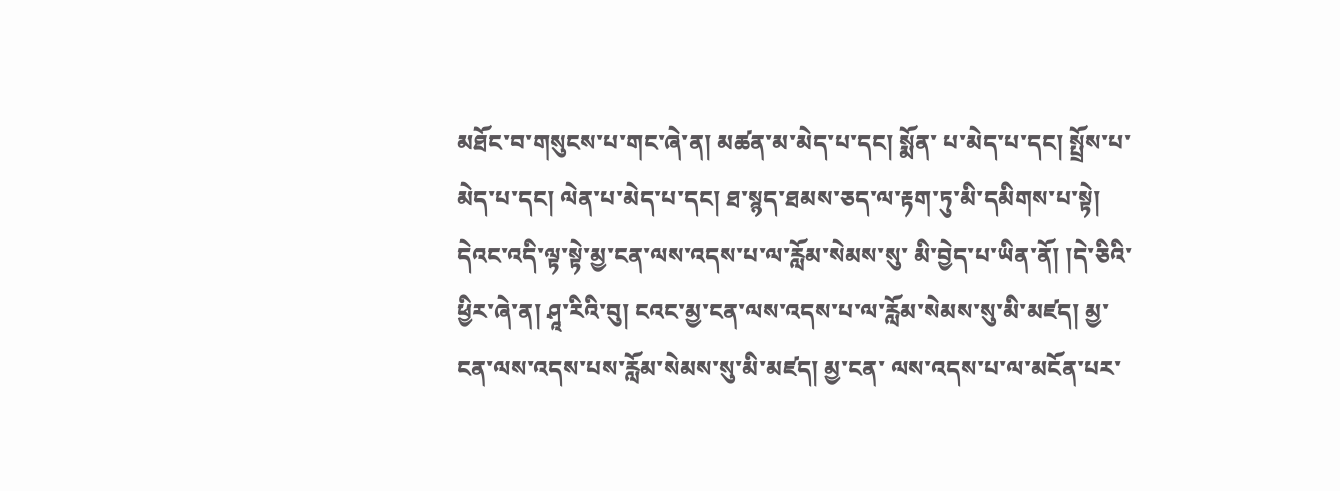མཐོང་བ་གསུངས་པ་གང་ཞེ་ན། མཚན་མ་མེད་པ་དང། སྨོན་ པ་མེད་པ་དང། སྤྲོས་པ་མེད་པ་དང། ལེན་པ་མེད་པ་དང། ཐ་སྙད་ཐམས་ཅད་ལ་རྟག་ཏུ་མི་དམིགས་པ་སྟེ། དེའང་འདི་ལྟ་སྟེ་མྱ་ངན་ལས་འདས་པ་ལ་རློམ་སེམས་སུ་ མི་བྱེད་པ་ཡིན་ནོ། །དེ་ཅིའི་ཕྱིར་ཞེ་ན། ཤཱ་རིའི་བུ། ངའང་མྱ་ངན་ལས་འདས་པ་ལ་རློམ་སེམས་སུ་མི་མཛད། མྱ་ངན་ལས་འདས་པས་རློམ་སེམས་སུ་མི་མཛད། མྱ་ངན་ ལས་འདས་པ་ལ་མངོན་པར་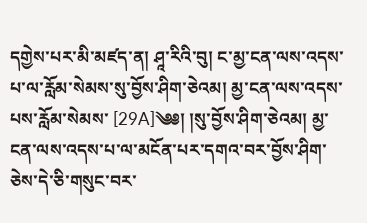དགྱེས་པར་མི་མཛད་ན། ཤཱ་རིའི་བུ། ང་མྱ་ངན་ལས་འདས་པ་ལ་རློམ་སེམས་སུ་བྱོས་ཤིག་ཅེའམ། མྱ་ངན་ལས་འདས་པས་རློམ་སེམས་ [29A]༄༅། །སུ་བྱོས་ཤིག་ཅེའམ། མྱ་ངན་ལས་འདས་པ་ལ་མངོན་པར་དགའ་བར་བྱོས་ཤིག་ཅེས་དེ་ཅི་གསུང་བར་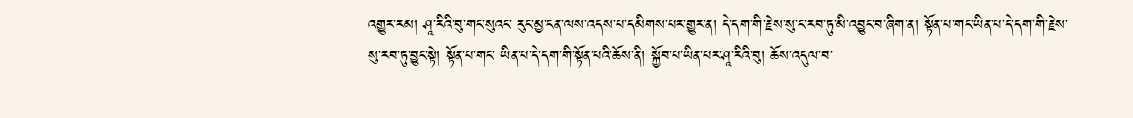འགྱུར་རམ། ཤཱ་རིའི་བུ་གང་སུའང་ རུང་མྱ་ངན་ལས་འདས་པ་དམིགས་པར་གྱུར་ན། དེ་དག་གི་རྗེས་སུ་ང་རབ་ཏུ་མི་འབྱུང་བ་ཞིག་ན། སྟོན་པ་གང་ཡིན་པ་དེ་དག་གི་རྗེས་སུ་རབ་ཏུ་བྱུང་སྟེ། སྟོན་པ་གང་ ཡིན་པ་དེ་དག་གི་སྟོན་པའི་ཆོས་ནི། སྐྱོབ་པ་ཡིན་པར་ཤཱ་རིའི་བུ། ཆོས་འདུལ་བ་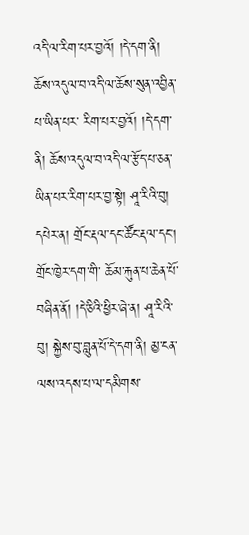འདི་ལ་རིག་པར་བྱའོ། །དེ་དག་ནི། ཆོས་འདུལ་བ་འདི་ལ་ཆོས་སུན་འབྱིན་པ་ཡིན་པར་ རིག་པར་བྱའོ། །དེ་དག་ནི། ཆོས་འདུལ་བ་འདི་ལ་རྩོད་པ་ཅན་ཡིན་པར་རིག་པར་བྱ་སྟེ། ཤཱ་རིའི་བུ། དཔེར་ན། གྲོང་རྡལ་དང་ཚོང་རྡལ་དང། གྲོང་ཁྱེར་དག་གི་ ཆོམ་རྐུན་པ་ཆེན་པོ་བཞིན་ནོ། །དེ་ཅིའི་ཕྱིར་ཞེ་ན། ཤཱ་རིའི་བུ། སྐྱེས་བུ་བླུན་པོ་དེ་དག་ནི། མྱ་ངན་ལས་འདས་པ་ལ་དམིགས་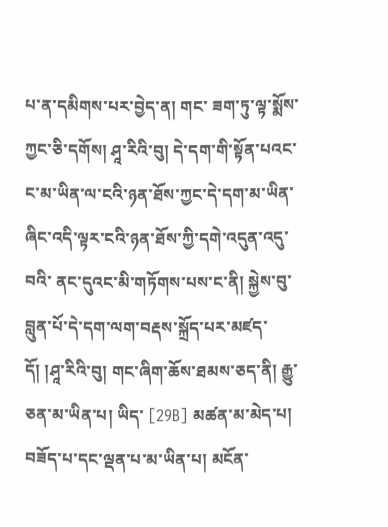པ་ན་དམིགས་པར་བྱེད་ན། གང་ ཟག་ཏུ་ལྟ་སྨོས་ཀྱང་ཅི་དགོས། ཤཱ་རིའི་བུ། དེ་དག་གི་སྟོན་པའང་ང་མ་ཡིན་ལ་ངའི་ཉན་ཐོས་ཀྱང་དེ་དག་མ་ཡིན་ཞིང་འདི་ལྟར་ངའི་ཉན་ཐོས་ཀྱི་དགེ་འདུན་འདུ་བའི་ ནང་དུའང་མི་གཏོགས་པས་ང་ནི། སྐྱེས་བུ་བླུན་པོ་དེ་དག་ལག་བརྡས་སྐྲོད་པར་མཛད་དོ། །ཤཱ་རིའི་བུ། གང་ཞིག་ཆོས་ཐམས་ཅད་ནི། རྒྱུ་ཅན་མ་ཡིན་པ། ཡིད་ [29B] མཚན་མ་མེད་པ། བཟོད་པ་དང་ལྡན་པ་མ་ཡིན་པ། མངོན་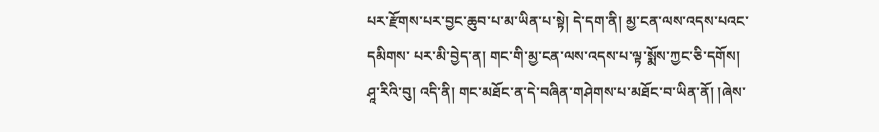པར་རྫོགས་པར་བྱང་ཆུབ་པ་མ་ཡིན་པ་སྟེ། དེ་དག་ནི། མྱ་ངན་ལས་འདས་པའང་དམིགས་ པར་མི་བྱེད་ན། གང་གི་མྱ་ངན་ལས་འདས་པ་ལྟ་སྨོས་ཀྱང་ཅི་དགོས། ཤཱ་རིའི་བུ། འདི་ནི། གང་མཐོང་ན་དེ་བཞིན་གཤེགས་པ་མཐོང་བ་ཡིན་ནོ། །ཞེས་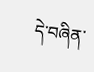དེ་བཞིན་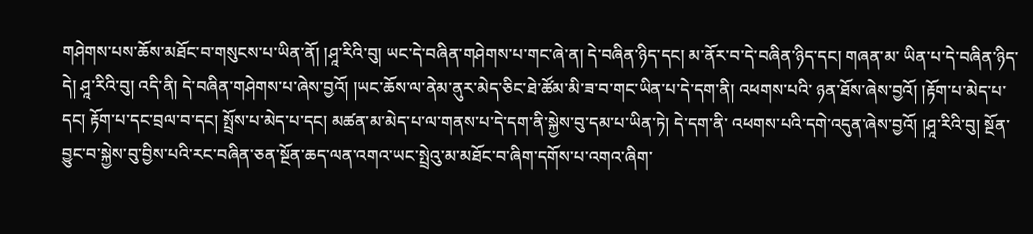གཤེགས་པས་ཆོས་མཐོང་བ་གསུངས་པ་ཡིན་ནོ། །ཤཱ་རིའི་བུ། ཡང་དེ་བཞིན་གཤེགས་པ་གང་ཞེ་ན། དེ་བཞིན་ཉིད་དང། མ་ནོར་བ་དེ་བཞིན་ཉིད་དང། གཞན་མ་ ཡིན་པ་དེ་བཞིན་ཉིད་དེ། ཤཱ་རིའི་བུ། འདི་ནི། དེ་བཞིན་གཤེགས་པ་ཞེས་བྱའོ། །ཡང་ཆོས་ལ་ནེམ་ནུར་མེད་ཅིང་ཐེ་ཚོམ་མི་ཟ་བ་གང་ཡིན་པ་དེ་དག་ནི། འཕགས་པའི་ ཉན་ཐོས་ཞེས་བྱའོ། །རྟོག་པ་མེད་པ་དང། རྟོག་པ་དང་བྲལ་བ་དང། སྤྲོས་པ་མེད་པ་དང། མཚན་མ་མེད་པ་ལ་གནས་པ་དེ་དག་ནི་སྐྱེས་བུ་དམ་པ་ཡིན་ཏེ། དེ་དག་ནི་ འཕགས་པའི་དགེ་འདུན་ཞེས་བྱའོ། །ཤཱ་རིའི་བུ། སྔོན་བྱུང་བ་སྐྱེས་བུ་བྱིས་པའི་རང་བཞིན་ཅན་སྔོན་ཆད་ལན་འགའ་ཡང་སྤྲེའུ་མ་མཐོང་བ་ཞིག་དགོས་པ་འགའ་ཞིག་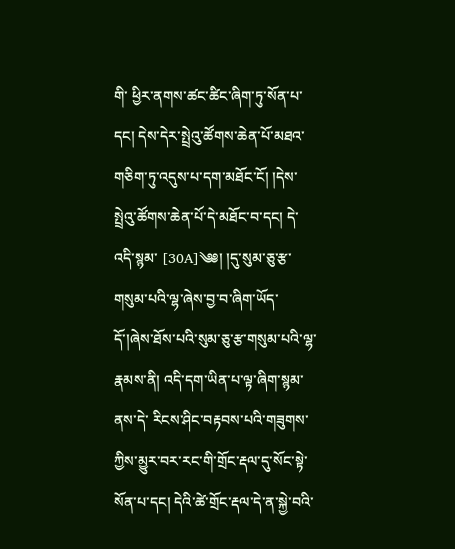གི་ ཕྱིར་ནགས་ཚང་ཚིང་ཞིག་ཏུ་སོན་པ་དང། དེས་དེར་སྤྲེའུ་ཚོགས་ཆེན་པོ་མཐའ་གཅིག་ཏུ་འདུས་པ་དག་མཐོང་ངོ། །དེས་སྤྲེའུ་ཚོགས་ཆེན་པོ་དེ་མཐོང་བ་དང། དེ་འདི་སྙམ་ [30A]༄༅། །དུ་སུམ་ཅུ་རྩ་གསུམ་པའི་ལྷ་ཞེས་བྱ་བ་ཞིག་ཡོད་དོ་།ཞེས་ཐོས་པའི་སུམ་ཅུ་རྩ་གསུམ་པའི་ལྷ་རྣམས་ནི། འདི་དག་ཡིན་པ་ལྟ་ཞིག་སྙམ་ནས་དེ་ རིངས་ཤིང་བརྟབས་པའི་གཟུགས་ཀྱིས་མྱུར་བར་རང་གི་གྲོང་རྡལ་དུ་སོང་སྟེ་སོན་པ་དང། དེའི་ཚེ་གྲོང་རྡལ་དེ་ན་སྐྱེ་བའི་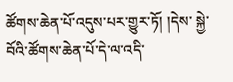ཚོགས་ཆེན་པོ་འདུས་པར་གྱུར་ཏོ། །དེས་ སྐྱེ་བོའི་ཚོགས་ཆེན་པོ་དེ་ལ་འདི་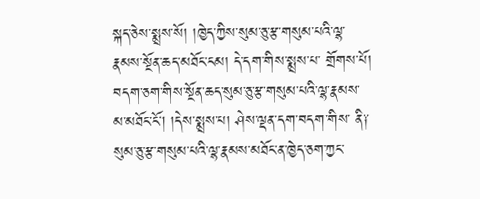སྐད་ཅེས་སྨྲས་སོ། །ཁྱེད་ཀྱིས་སུམ་ཅུ་རྩ་གསུམ་པའི་ལྷ་རྣམས་སྔོན་ཆད་མཐོང་ངམ། དེ་དག་གིས་སྨྲས་པ་ གྲོགས་པོ། བདག་ཅག་གིས་སྔོན་ཆད་སུམ་ཅུ་རྩ་གསུམ་པའི་ལྷ་རྣམས་མ་མཐོང་ངོ། །དེས་སྨྲས་པ། ཤེས་ལྡན་དག་བདག་གིས་ ནི༑ སུམ་ཅུ་རྩ་གསུམ་པའི་ལྷ་རྣམས་མཐོང་ན་ཁྱེད་ཅག་ཀྱང་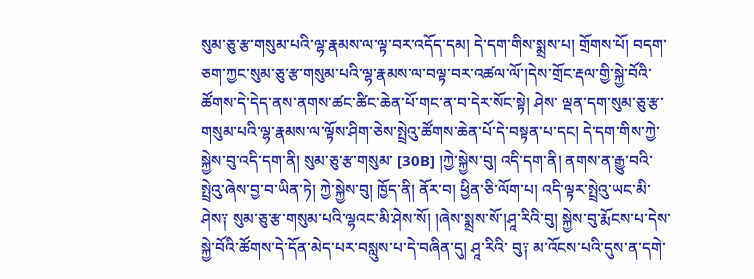སུམ་ཅུ་རྩ་གསུམ་པའི་ལྷ་རྣམས་ལ་ལྟ་བར་འདོད་དམ། དེ་དག་གིས་སྨྲས་པ། གྲོགས་པོ། བདག་ ཅག་ཀྱང་སུམ་ཅུ་རྩ་གསུམ་པའི་ལྷ་རྣམས་ལ་བལྟ་བར་འཚལ་ལོ་།དེས་གྲོང་རྡལ་གྱི་སྐྱེ་བོའི་ཚོགས་དེ་དེད་ནས་ནགས་ཚང་ཚིང་ཆེན་པོ་གང་ན་བ་དེར་སོང་སྟེ། ཤེས་ ལྡན་དག་སུམ་ཅུ་རྩ་གསུམ་པའི་ལྷ་རྣམས་ལ་ལྟོས་ཤིག་ཅེས་སྤྲེའུ་ཚོགས་ཆེན་པོ་དེ་བསྟན་པ་དང། དེ་དག་གིས་ཀྱེ་སྐྱེས་བུ་འདི་དག་ནི། སུམ་ཅུ་རྩ་གསུམ་ [30B] །ཀྱེ་སྐྱེས་བུ། འདི་དག་ནི། ནགས་ན་རྒྱུ་བའི་སྤྲེའུ་ཞེས་བྱ་བ་ཡིན་ཏེ། ཀྱེ་སྐྱེས་བུ། ཁྱོད་ནི། ནོར་བ། ཕྱིན་ཅི་ལོག་པ། འདི་ལྟར་སྤྲེའུ་ཡང་མི་ ཤེས༑ སུམ་ཅུ་རྩ་གསུམ་པའི་ལྷའང་མི་ཤེས་སོ། །ཞེས་སྨྲས་སོ་།ཤཱ་རིའི་བུ། སྐྱེས་བུ་རྨོངས་པ་དེས་སྐྱེ་བོའི་ཚོགས་དེ་དོན་མེད་པར་བསླུས་པ་དེ་བཞིན་དུ། ཤཱ་རིའི་ བུ༑ མ་འོངས་པའི་དུས་ན་དགེ་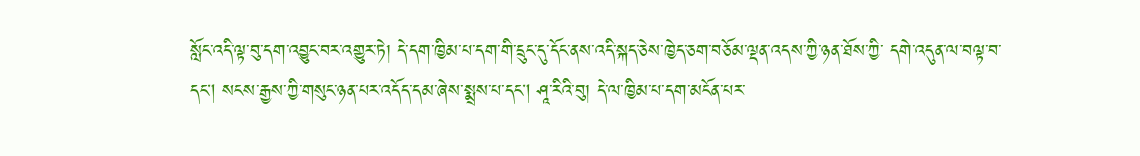སློང་འདི་ལྟ་བུ་དག་འབྱུང་བར་འགྱུར་ཏེ། དེ་དག་ཁྱིམ་པ་དག་གི་དྲུང་དུ་དོང་ནས་འདི་སྐད་ཅེས་ཁྱེད་ཅག་བཅོམ་ལྡན་འདས་ཀྱི་ཉན་ཐོས་ཀྱི་ དགེ་འདུན་ལ་བལྟ་བ་དང། སངས་རྒྱས་ཀྱི་གསུང་ཉན་པར་འདོད་དམ་ཞེས་སྨྲས་པ་དང། ཤཱ་རིའི་བུ། དེ་ལ་ཁྱིམ་པ་དག་མངོན་པར་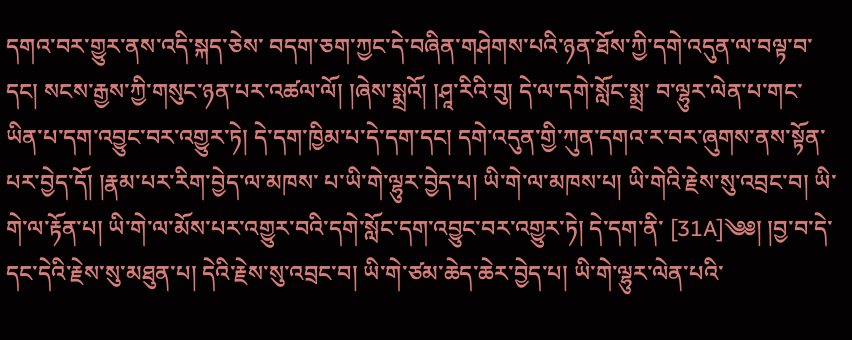དགའ་བར་གྱུར་ནས་འདི་སྐད་ཅེས་ བདག་ཅག་ཀྱང་དེ་བཞིན་གཤེགས་པའི་ཉན་ཐོས་ཀྱི་དགེ་འདུན་ལ་བལྟ་བ་དང། སངས་རྒྱས་ཀྱི་གསུང་ཉན་པར་འཚལ་ལོ། །ཞེས་སྨྲའོ། །ཤཱ་རིའི་བུ། དེ་ལ་དགེ་སློང་སྨྲ་ བ་ལྷུར་ལེན་པ་གང་ཡིན་པ་དག་འབྱུང་བར་འགྱུར་ཏེ། དེ་དག་ཁྱིམ་པ་དེ་དག་དང། དགེ་འདུན་གྱི་ཀུན་དགའ་ར་བར་ཞུགས་ནས་སྟོན་པར་བྱེད་དོ། །རྣམ་པར་རིག་བྱེད་ལ་མཁས་ པ་ཡི་གེ་ལྷུར་བྱེད་པ། ཡི་གེ་ལ་མཁས་པ། ཡི་གེའི་རྗེས་སུ་འབྲང་བ། ཡི་གེ་ལ་རྟོན་པ། ཡི་གེ་ལ་མོས་པར་འགྱུར་བའི་དགེ་སློང་དག་འབྱུང་བར་འགྱུར་ཏེ། དེ་དག་ནི་ [31A]༄༅། །བྱ་བ་དེ་དང་དེའི་རྗེས་སུ་མཐུན་པ། དེའི་རྗེས་སུ་འབྲང་བ། ཡི་གེ་ཙམ་ཆེད་ཆེར་བྱེད་པ། ཡི་གེ་ལྷུར་ལེན་པའི་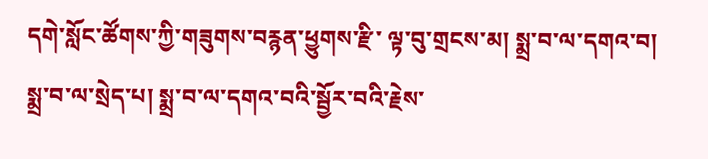དགེ་སློང་ཚོགས་ཀྱི་གཟུགས་བརྙན་ཕྱུགས་རྫི་ ལྟ་བུ་གྲངས་མ། སྨྲ་བ་ལ་དགའ་བ། སྨྲ་བ་ལ་སྲེད་པ། སྨྲ་བ་ལ་དགའ་བའི་སྦྱོར་བའི་རྗེས་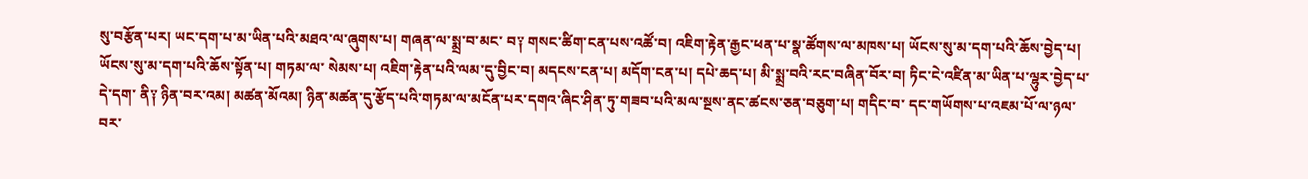སུ་བརྩོན་པར། ཡང་དག་པ་མ་ཡིན་པའི་མཐའ་ལ་ཞུགས་པ། གཞན་ལ་སྨྲ་བ་མང་ བ༑ གསང་ཚིག་ངན་པས་འཚོ་བ། འཇིག་རྟེན་རྒྱང་ཕན་པ་སྣ་ཚོགས་ལ་མཁས་པ། ཡོངས་སུ་མ་དག་པའི་ཆོས་བྱེད་པ། ཡོངས་སུ་མ་དག་པའི་ཆོས་སྟོན་པ། གཏམ་ལ་ སེམས་པ། འཇིག་རྟེན་པའི་ལམ་དུ་བྱིང་བ། མདངས་ངན་པ། མདོག་ངན་པ། དཔེ་ཆད་པ། མི་སྨྲ་བའི་རང་བཞིན་བོར་བ། ཏིང་ངེ་འཛིན་མ་ཡིན་པ་ལྷུར་བྱེད་པ་དེ་དག་ ནི༑ ཉིན་བར་འམ། མཚན་མོའམ། ཉིན་མཚན་དུ་རྩོད་པའི་གཏམ་ལ་མངོན་པར་དགའ་ཞིང་ཤིན་ཏུ་གཟབ་པའི་མལ་སྔས་ནང་ཚངས་ཅན་བཅུག་པ། གདིང་བ་ དང་གཡོགས་པ་འཇམ་པོ་ལ་ཉལ་བར་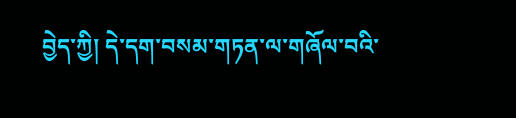བྱེད་ཀྱི། དེ་དག་བསམ་གཏན་ལ་གཞོལ་བའི་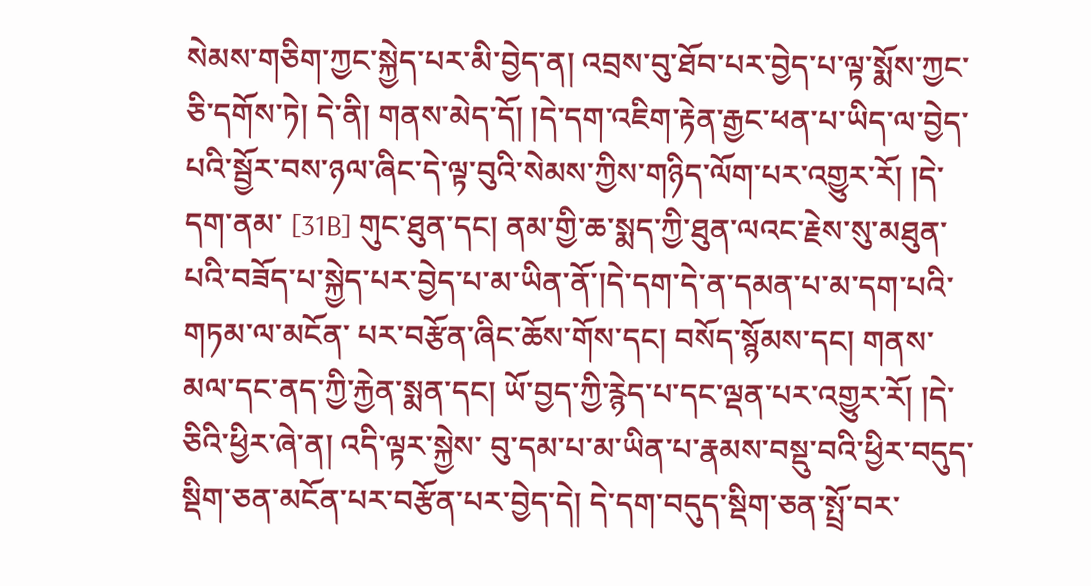སེམས་གཅིག་ཀྱང་སྐྱེད་པར་མི་བྱེད་ན། འབྲས་བུ་ཐོབ་པར་བྱེད་པ་ལྟ་སྨོས་ཀྱང་ ཅི་དགོས་ཏེ། དེ་ནི། གནས་མེད་དོ། །དེ་དག་འཇིག་རྟེན་རྒྱང་ཕན་པ་ཡིད་ལ་བྱེད་པའི་སྦྱོར་བས་ཉལ་ཞིང་དེ་ལྟ་བུའི་སེམས་ཀྱིས་གཉིད་ལོག་པར་འགྱུར་རོ། །དེ་དག་ནམ་ [31B] གུང་ཐུན་དང། ནམ་གྱི་ཆ་སྨད་ཀྱི་ཐུན་ལའང་རྗེས་སུ་མཐུན་པའི་བཟོད་པ་སྐྱེད་པར་བྱེད་པ་མ་ཡིན་ནོ་།དེ་དག་དེ་ན་དམན་པ་མ་དག་པའི་གཏམ་ལ་མངོན་ པར་བརྩོན་ཞིང་ཆོས་གོས་དང། བསོད་སྙོམས་དང། གནས་མལ་དང་ནད་ཀྱི་རྐྱེན་སྨན་དང། ཡོ་བྱད་ཀྱི་རྙེད་པ་དང་ལྡན་པར་འགྱུར་རོ། །དེ་ཅིའི་ཕྱིར་ཞེ་ན། འདི་ལྟར་སྐྱེས་ བུ་དམ་པ་མ་ཡིན་པ་རྣམས་བསྡུ་བའི་ཕྱིར་བདུད་སྡིག་ཅན་མངོན་པར་བརྩོན་པར་བྱེད་དེ། དེ་དག་བདུད་སྡིག་ཅན་སྤྲོ་བར་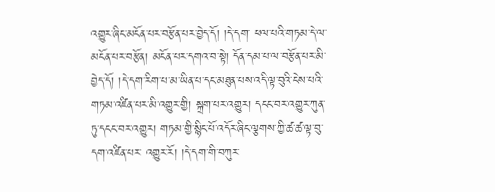འགྱུར་ཞིང་མངོན་པར་བརྩོན་པར་བྱེད་དོ། །དེ་དག་ ཕལ་པའི་གཏམ་དེ་ལ་མངོན་པར་བརྩོན། མངོན་པར་དགའ་བ་སྟེ། དོན་དམ་པ་ལ་བརྩོན་པར་མི་བྱེད་དོ། །དེ་དག་རིག་པ་མ་ཡིན་པ་དང་མཐུན་པས་འདི་ལྟ་བུའི་ངེས་པའི་ གཏམ་འཛིན་པར་མི་འགྱུར་གྱི། སྐྲག་པར་འགྱུར། དངང་བར་འགྱུར་ཀུན་ཏུ་དངང་བར་འགྱུར། གཏམ་གྱི་སྙིང་པོ་འདོར་ཞིང་ལྕགས་ཀྱི་ཚ་ཚ་ལྟ་བུ་དག་འཛིན་པར་ འགྱུར་རོ། །དེ་དག་གི་བཀུར་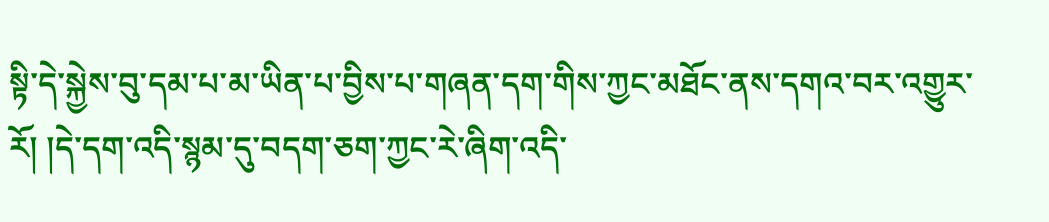སྟི་དེ་སྐྱེས་བུ་དམ་པ་མ་ཡིན་པ་བྱིས་པ་གཞན་དག་གིས་ཀྱང་མཐོང་ནས་དགའ་བར་འགྱུར་རོ། །དེ་དག་འདི་སྙམ་དུ་བདག་ཅག་ཀྱང་རེ་ཞིག་འདི་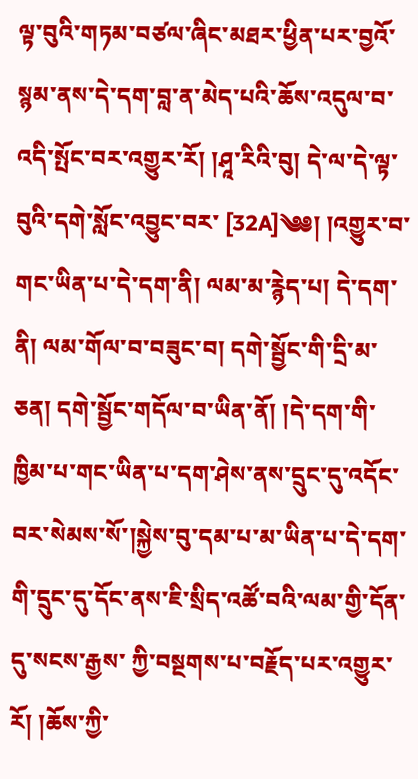ལྟ་བུའི་གཏམ་བཙལ་ཞིང་མཐར་ཕྱིན་པར་བྱའོ་སྙམ་ནས་དེ་དག་བླ་ན་མེད་པའི་ཆོས་འདུལ་བ་འདི་སྤོང་བར་འགྱུར་རོ། །ཤཱ་རིའི་བུ། དེ་ལ་དེ་ལྟ་བུའི་དགེ་སློང་འབྱུང་བར་ [32A]༄༅། །འགྱུར་བ་གང་ཡིན་པ་དེ་དག་ནི། ལམ་མ་རྙེད་པ། དེ་དག་ནི། ལམ་གོལ་བ་བཟུང་བ། དགེ་སྦྱོང་གི་དྲི་མ་ཅན། དགེ་སྦྱོང་གདོལ་བ་ཡིན་ནོ། །དེ་དག་གི་ ཁྱིམ་པ་གང་ཡིན་པ་དག་ཤེས་ནས་དྲུང་དུ་འདོང་བར་སེམས་སོ་།སྐྱེས་བུ་དམ་པ་མ་ཡིན་པ་དེ་དག་གི་དྲུང་དུ་དོང་ནས་ཇི་སྲིད་འཚོ་བའི་ལམ་གྱི་དོན་དུ་སངས་རྒྱས་ ཀྱི་བསྔགས་པ་བརྗོད་པར་འགྱུར་རོ། །ཆོས་ཀྱི་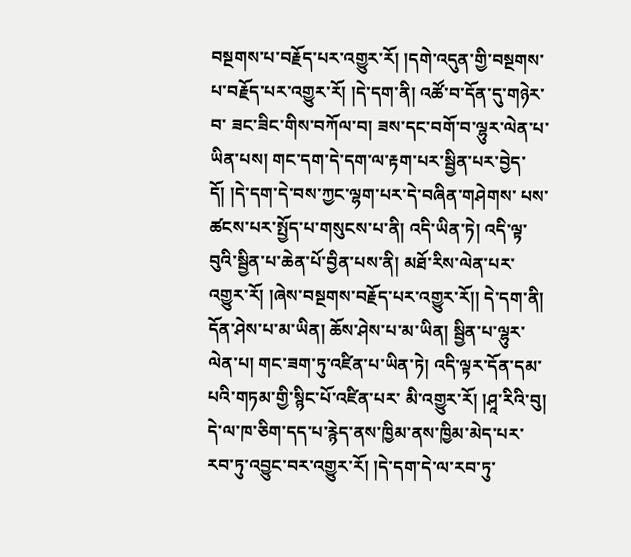བསྔགས་པ་བརྗོད་པར་འགྱུར་རོ། །དགེ་འདུན་གྱི་བསྔགས་པ་བརྗོད་པར་འགྱུར་རོ། །དེ་དག་ནི། འཚོ་བ་དོན་དུ་གཉེར་བ་ ཟང་ཟིང་གིས་བཀོལ་བ། ཟས་དང་བགོ་བ་ལྷུར་ལེན་པ་ཡིན་པས། གང་དག་དེ་དག་ལ་རྟག་པར་སྦྱིན་པར་བྱེད་དོ། །དེ་དག་དེ་བས་ཀྱང་ལྷག་པར་དེ་བཞིན་གཤེགས་ པས་ཚངས་པར་སྤྱོད་པ་གསུངས་པ་ནི། འདི་ཡིན་ཏེ། འདི་ལྟ་བུའི་སྦྱིན་པ་ཆེན་པོ་བྱིན་པས་ནི། མཐོ་རིས་ལེན་པར་འགྱུར་རོ། །ཞེས་བསྔགས་བརྗོད་པར་འགྱུར་རོ།། དེ་དག་ནི། དོན་ཤེས་པ་མ་ཡིན། ཆོས་ཤེས་པ་མ་ཡིན། སྦྱིན་པ་ལྷུར་ལེན་པ། གང་ཟག་ཏུ་འཛིན་པ་ཡིན་ཏེ། འདི་ལྟར་དོན་དམ་པའི་གཏམ་གྱི་སྙིང་པོ་འཛིན་པར་ མི་འགྱུར་རོ། །ཤཱ་རིའི་བུ། དེ་ལ་ཁ་ཅིག་དད་པ་རྙེད་ནས་ཁྱིམ་ནས་ཁྱིམ་མེད་པར་རབ་ཏུ་འབྱུང་བར་འགྱུར་རོ། །དེ་དག་དེ་ལ་རབ་ཏུ་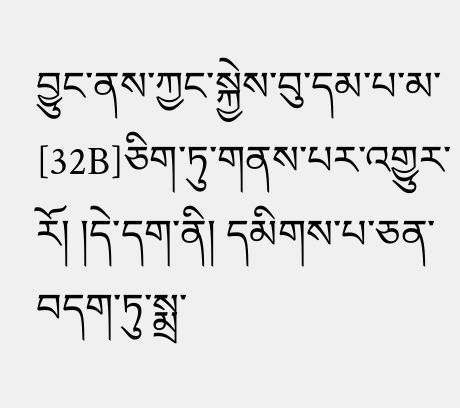བྱུང་ནས་ཀྱང་སྐྱེས་བུ་དམ་པ་མ་ [32B]ཅིག་ཏུ་གནས་པར་འགྱུར་རོ། །དེ་དག་ནི། དམིགས་པ་ཅན་བདག་ཏུ་སྨྲ་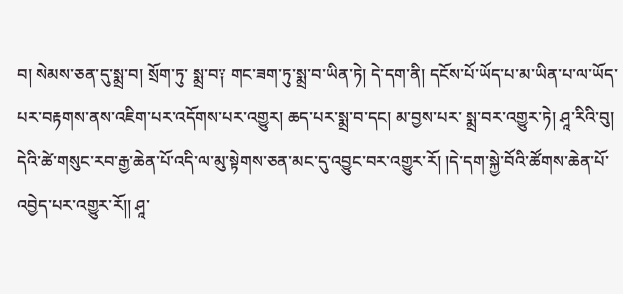བ། སེམས་ཅན་དུ་སྨྲ་བ། སྲོག་ཏུ་ སྨྲ་བ༑ གང་ཟག་ཏུ་སྨྲ་བ་ཡིན་ཏེ། དེ་དག་ནི། དངོས་པོ་ཡོད་པ་མ་ཡིན་པ་ལ་ཡོད་པར་བརྟགས་ནས་འཇིག་པར་འདོགས་པར་འགྱུར། ཆད་པར་སྨྲ་བ་དང། མ་བྱས་པར་ སྨྲ་བར་འགྱུར་ཏེ། ཤཱ་རིའི་བུ། དེའི་ཚེ་གསུང་རབ་རྒྱ་ཆེན་པོ་འདི་ལ་མུ་སྟེགས་ཅན་མང་དུ་འབྱུང་བར་འགྱུར་རོ། །དེ་དག་སྐྱེ་བོའི་ཚོགས་ཆེན་པོ་འབྱེད་པར་འགྱུར་རོ།། ཤཱ་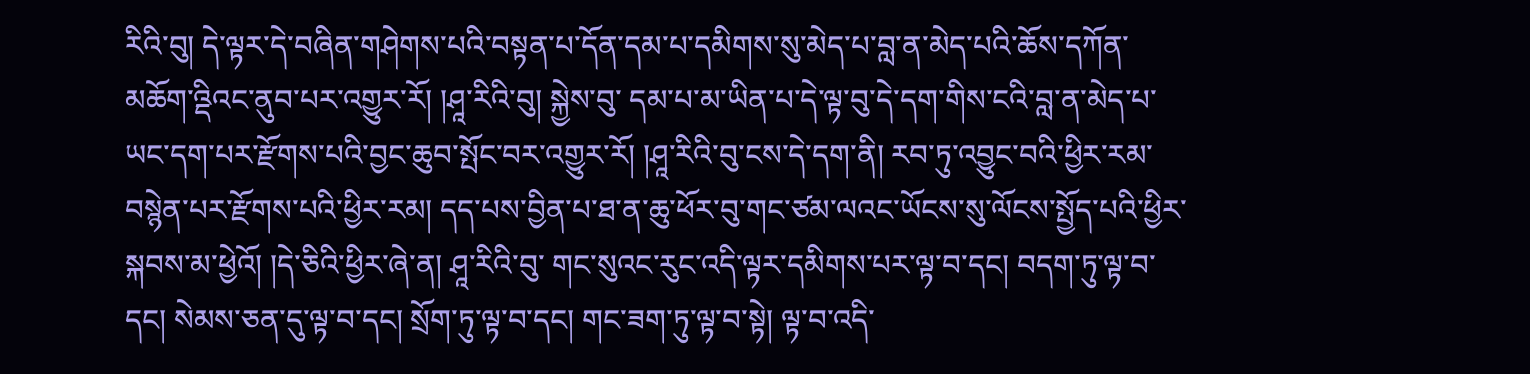རིའི་བུ། དེ་ལྟར་དེ་བཞིན་གཤེགས་པའི་བསྟན་པ་དོན་དམ་པ་དམིགས་སུ་མེད་པ་བླ་ན་མེད་པའི་ཆོས་དཀོན་མཆོག་འྡིའང་ནུབ་པར་འགྱུར་རོ། །ཤཱ་རིའི་བུ། སྐྱེས་བུ་ དམ་པ་མ་ཡིན་པ་དེ་ལྟ་བུ་དེ་དག་གིས་ངའི་བླ་ན་མེད་པ་ཡང་དག་པར་རྫོགས་པའི་བྱང་ཆུབ་སྤོང་བར་འགྱུར་རོ། །ཤཱ་རིའི་བུ་ངས་དེ་དག་ནི། རབ་ཏུ་འབྱུང་བའི་ཕྱིར་རམ་ བསྙེན་པར་རྫོགས་པའི་ཕྱིར་རམ། དད་པས་བྱིན་པ་ཐ་ན་ཆུ་ཕོར་བུ་གང་ཙམ་ལའང་ཡོངས་སུ་ལོངས་སྤྱོད་པའི་ཕྱིར་སྐབས་མ་ཕྱེའོ། །དེ་ཅིའི་ཕྱིར་ཞེ་ན། ཤཱ་རིའི་བུ་ གང་སུའང་རུང་འདི་ལྟར་དམིགས་པར་ལྟ་བ་དང། བདག་ཏུ་ལྟ་བ་དང། སེམས་ཅན་དུ་ལྟ་བ་དང། སྲོག་ཏུ་ལྟ་བ་དང། གང་ཟག་ཏུ་ལྟ་བ་སྟེ། ལྟ་བ་འདི་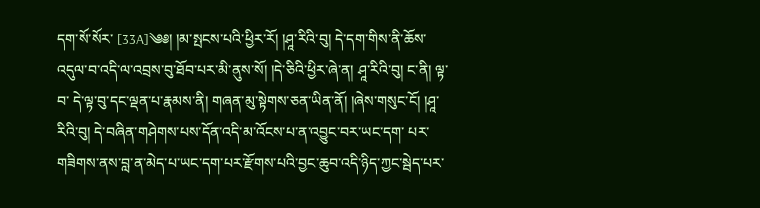དག་སོ་སོར་ [33A]༄༅། །མ་སྤངས་པའི་ཕྱིར་རོ། །ཤཱ་རིའི་བུ། དེ་དག་གིས་ནི་ཆོས་འདུལ་བ་འདི་ལ་འབྲས་བུ་ཐོབ་པར་མི་ནུས་སོ། །དེ་ཅིའི་ཕྱིར་ཞེ་ན། ཤཱ་རིའི་བུ། ང་ནི། ལྟ་བ་ དེ་ལྟ་བུ་དང་ལྡན་པ་རྣམས་ནི། གཞན་མུ་སྟེགས་ཅན་ཡིན་ནོ། །ཞེས་གསུང་ངོ། །ཤཱ་རིའི་བུ། དེ་བཞིན་གཤེགས་པས་དོན་འདི་མ་འོངས་པ་ན་འབྱུང་བར་ཡང་དག་ པར་གཟིགས་ནས་བླ་ན་མེད་པ་ཡང་དག་པར་རྫོགས་པའི་བྱང་ཆུབ་འདི་ཉིད་ཀྱང་སྦེད་པར་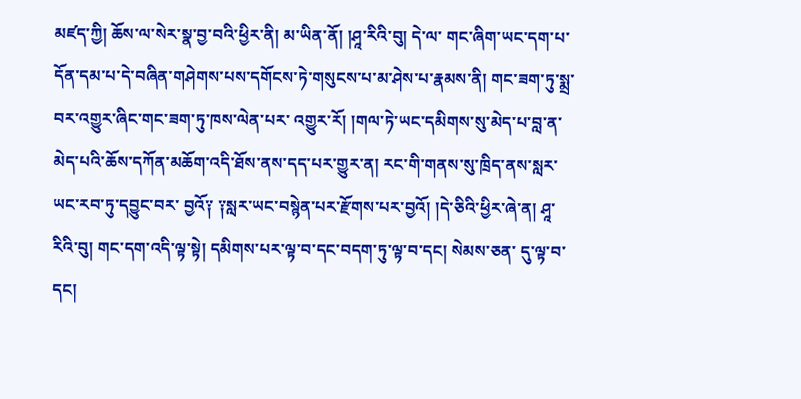མཛད་ཀྱི། ཆོས་ལ་སེར་སྣ་བྱ་བའི་ཕྱིར་ནི། མ་ཡིན་ནོ། །ཤཱ་རིའི་བུ། དེ་ལ་ གང་ཞིག་ཡང་དག་པ་དོན་དམ་པ་དེ་བཞིན་གཤེགས་པས་དགོངས་ཏེ་གསུངས་པ་མ་ཤེས་པ་རྣམས་ནི། གང་ཟག་ཏུ་སྨྲ་བར་འགྱུར་ཞིང་གང་ཟག་ཏུ་ཁས་ལེན་པར་ འགྱུར་རོ། །གལ་ཏེ་ཡང་དམིགས་སུ་མེད་པ་བླ་ན་མེད་པའི་ཆོས་དཀོན་མཆོག་འདི་ཐོས་ནས་དད་པར་གྱུར་ན། རང་གི་གནས་སུ་ཁྲིད་ནས་སླར་ཡང་རབ་ཏུ་དབྱུང་བར་ བྱའོ༑ ༑སླར་ཡང་བསྙེན་པར་རྫོགས་པར་བྱའོ། །དེ་ཅིའི་ཕྱིར་ཞེ་ན། ཤཱ་རིའི་བུ། གང་དག་འདི་ལྟ་སྟེ། དམིགས་པར་ལྟ་བ་དང་བདག་ཏུ་ལྟ་བ་དང། སེམས་ཅན་ དུ་ལྟ་བ་དང།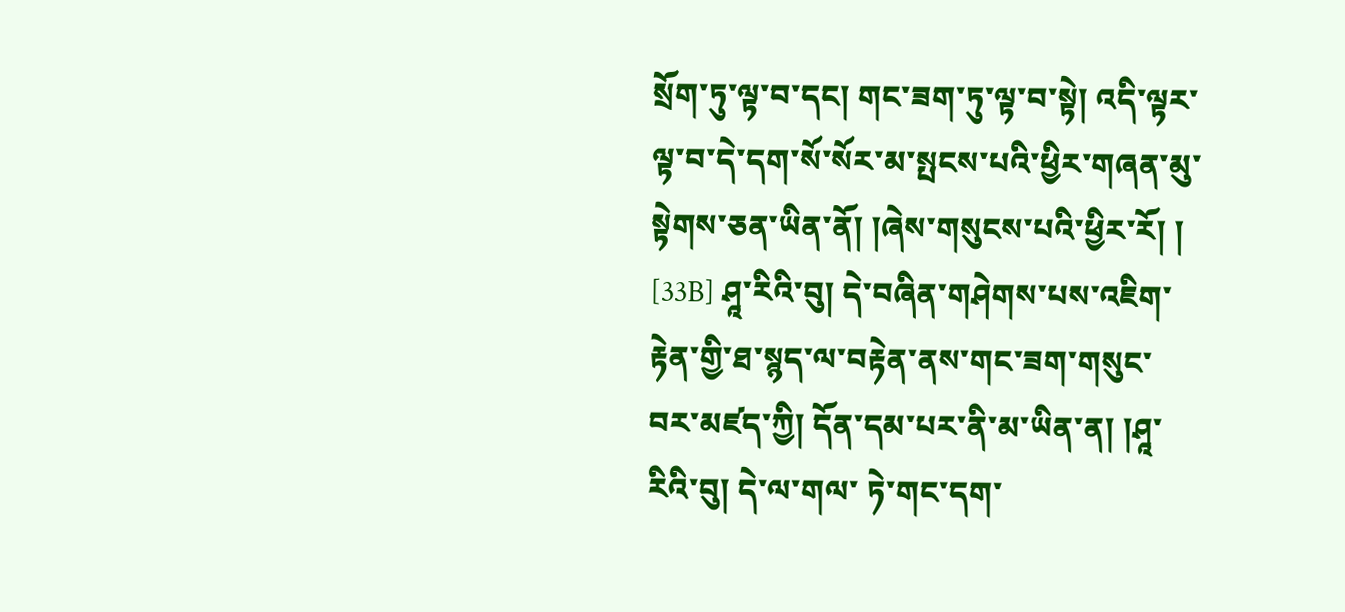སྲོག་ཏུ་ལྟ་བ་དང། གང་ཟག་ཏུ་ལྟ་བ་སྟེ། འདི་ལྟར་ལྟ་བ་དེ་དག་སོ་སོར་མ་སྤངས་པའི་ཕྱིར་གཞན་མུ་སྟེགས་ཅན་ཡིན་ནོ། །ཞེས་གསུངས་པའི་ཕྱིར་རོ། ། [33B] ཤཱ་རིའི་བུ། དེ་བཞིན་གཤེགས་པས་འཇིག་རྟེན་གྱི་ཐ་སྙད་ལ་བརྟེན་ནས་གང་ཟག་གསུང་བར་མཛད་ཀྱི། དོན་དམ་པར་ནི་མ་ཡིན་ན། །ཤཱ་རིའི་བུ། དེ་ལ་གལ་ ཏེ་གང་དག་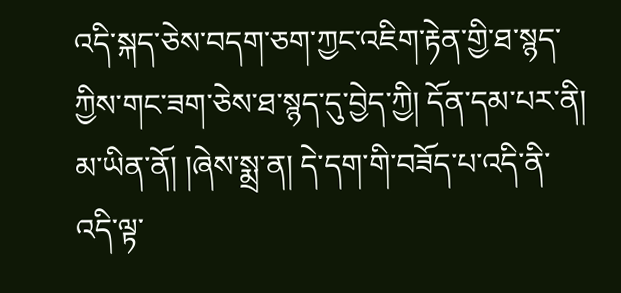འདི་སྐད་ཅེས་བདག་ཅག་ཀྱང་འཇིག་རྟེན་གྱི་ཐ་སྙད་ཀྱིས་གང་ཟག་ཅེས་ཐ་སྙད་དུ་བྱེད་ཀྱི། དོན་དམ་པར་ནི། མ་ཡིན་ནོ། །ཞེས་སྨྲ་ན། དེ་དག་གི་བཟོད་པ་འདི་ནི་ འདི་ལྟ་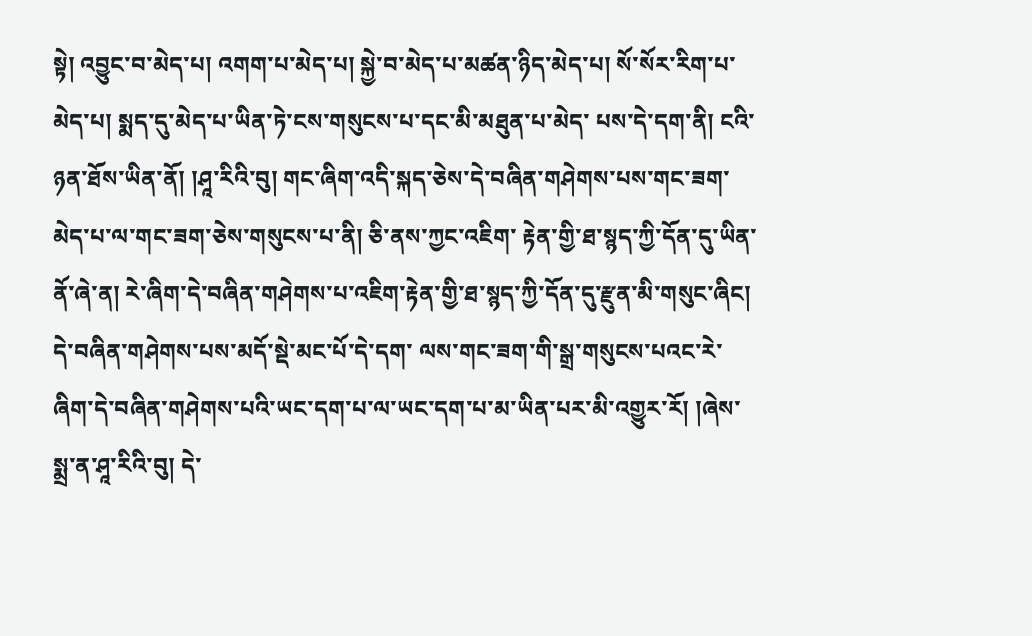སྟེ། འབྱུང་བ་མེད་པ། འགག་པ་མེད་པ། སྐྱེ་བ་མེད་པ་མཚན་ཉིད་མེད་པ། སོ་སོར་རིག་པ་མེད་པ། སྨད་དུ་མེད་པ་ཡིན་ཏེ་ངས་གསུངས་པ་དང་མི་མཐུན་པ་མེད་ པས་དེ་དག་ནི། ངའི་ཉན་ཐོས་ཡིན་ནོ། །ཤཱ་རིའི་བུ། གང་ཞིག་འདི་སྐད་ཅེས་དེ་བཞིན་གཤེགས་པས་གང་ཟག་མེད་པ་ལ་གང་ཟག་ཅེས་གསུངས་པ་ནི། ཅི་ནས་ཀྱང་འཇིག་ རྟེན་གྱི་ཐ་སྙད་ཀྱི་དོན་དུ་ཡིན་ནོ་ཞེ་ན། རེ་ཞིག་དེ་བཞིན་གཤེགས་པ་འཇིག་རྟེན་གྱི་ཐ་སྙད་ཀྱི་དོན་དུ་རྫུན་མི་གསུང་ཞིང། དེ་བཞིན་གཤེགས་པས་མདོ་སྡེ་མང་པོ་དེ་དག་ ལས་གང་ཟག་གི་སྒྲ་གསུངས་པའང་རེ་ཞིག་དེ་བཞིན་གཤེགས་པའི་ཡང་དག་པ་ལ་ཡང་དག་པ་མ་ཡིན་པར་མི་འགྱུར་རོ། །ཞེས་སྨྲ་ན་ཤཱ་རིའི་བུ། དེ་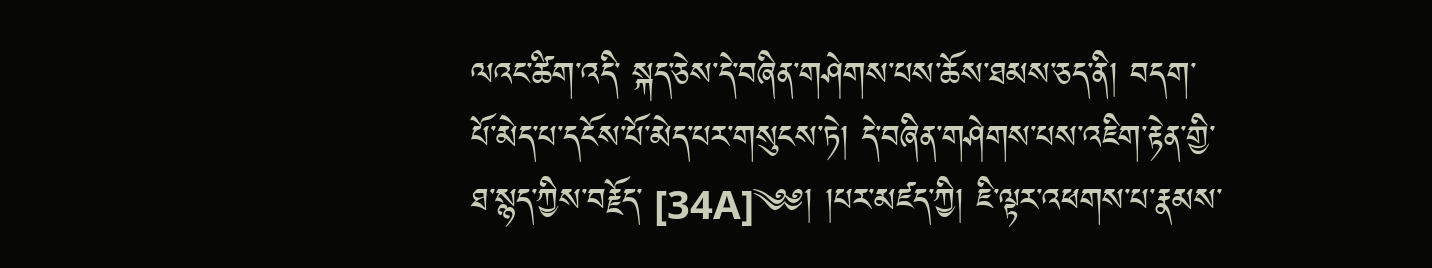ལའང་ཚིག་འདི་ སྐད་ཅེས་དེ་བཞིན་གཤེགས་པས་ཆོས་ཐམས་ཅད་ནི། བདག་པོ་མེད་པ་དངོས་པོ་མེད་པར་གསུངས་ཏེ། དེ་བཞིན་གཤེགས་པས་འཇིག་རྟེན་གྱི་ཐ་སྙད་ཀྱིས་བརྗོད་ [34A]༄༅། །པར་མཛད་ཀྱི། ཇི་ལྟར་འཕགས་པ་རྣམས་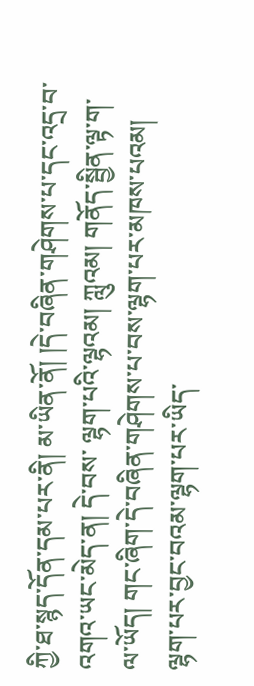ཀྱི་ཐ་སྙད་དོན་དམ་པར་ནི། མ་ཡིན་ནོ། །དེ་བཞིན་གཤེགས་པ་དང་འདྲ་བ་འགའ་ཡང་མེད་ན། དེ་བས་ ལྷག་པའི་ལྷའམ། ཀླུའམ། གནོད་སྦྱིན་ལྟ་ག་ལ་ཡོད། གང་ཞིག་དེ་བཞིན་གཤེགས་པ་བས་ལྷག་པར་མཁས་པའམ། ལྷག་པར་བྱང་བའམ་ལྷག་པར་ཡིད་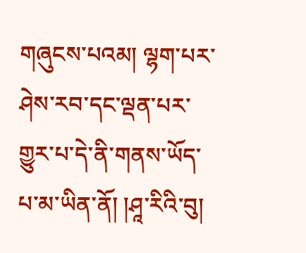གཞུངས་པའམ། ལྷག་པར་ཤེས་རབ་དང་ལྡན་པར་གྱུར་པ་དེ་ནི་གནས་ཡོད་པ་མ་ཡིན་ནོ། །ཤཱ་རིའི་བུ།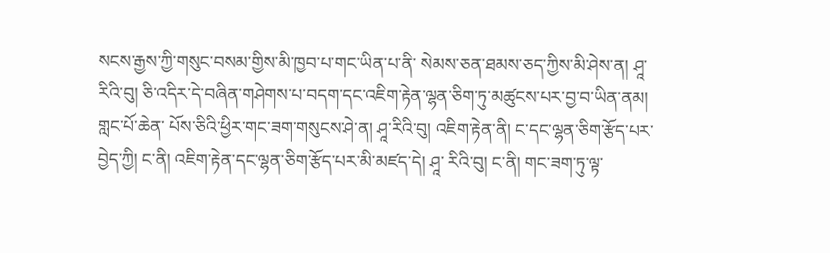སངས་རྒྱས་ཀྱི་གསུང་བསམ་གྱིས་མི་ཁྱབ་པ་གང་ཡིན་པ་ནི་ སེམས་ཅན་ཐམས་ཅད་ཀྱིས་མི་ཤེས་ན། ཤཱ་རིའི་བུ། ཅི་འདིར་དེ་བཞིན་གཤེགས་པ་བདག་དང་འཇིག་རྟེན་ལྷན་ཅིག་ཏུ་མཚུངས་པར་བྱ་བ་ཡིན་ནམ། གླང་པོ་ཆེན་ པོས་ཅིའི་ཕྱིར་གང་ཟག་གསུངས་ཤེ་ན། ཤཱ་རིའི་བུ། འཇིག་རྟེན་ནི། ང་དང་ལྷན་ཅིག་རྩོད་པར་བྱེད་ཀྱི། ང་ནི། འཇིག་རྟེན་དང་ལྷན་ཅིག་རྩོད་པར་མི་མཛད་དེ། ཤཱ་ རིའི་བུ། ང་ནི། གང་ཟག་ཏུ་ལྟ་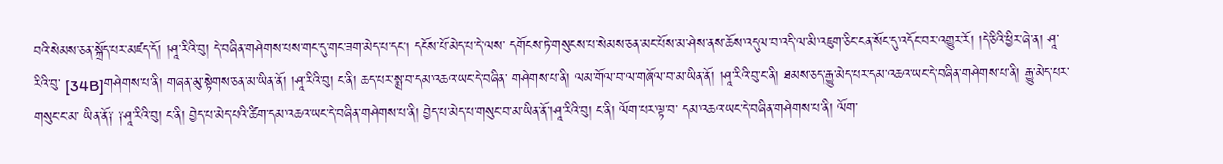བའི་སེམས་ཅན་སྐྲོད་པར་མཛད་དོ། །ཤཱ་རིའི་བུ། དེ་བཞིན་གཤེགས་པས་གང་དུ་གང་ཟག་མེད་པ་དང། དངོས་པོ་མེད་པ་དེ་ལས་ དགོངས་ཏེ་གསུངས་པ་སེམས་ཅན་མང་པོས་མ་ཤེས་ནས་ཆོས་འདུལ་བ་འདི་ལ་མི་འཇུག་ཅིང་ངན་སོང་དུ་འདོང་བར་འགྱུར་རོ། །དེ་ཅིའི་ཕྱིར་ཞེ་ན། ཤཱ་རིའི་བུ་ [34B]གཤེགས་པ་ནི། གཞན་མུ་སྟེགས་ཅན་མ་ཡིན་ནོ། །ཤཱ་རིའི་བུ། ང་ནི། ཆད་པར་སྨྲ་བ་དམ་འཆའ་ཡང་དེ་བཞིན་ གཤེགས་པ་ནི། ལམ་གོལ་བ་ལ་གཞོལ་བ་མ་ཡིན་ནོ། །ཤཱ་རིའི་བུ་ང་ནི། ཐམས་ཅད་རྒྱུ་མེད་པར་དམ་འཆའ་ཡང་དེ་བཞིན་གཤེགས་པ་ནི། རྒྱུ་མེད་པར་གསུང་ང་མ་ ཡིན་ནོ༑ ༑ཤཱ་རིའི་བུ། ང་ནི། བྱེད་པ་མེད་པའི་ཚིག་དམ་འཆའ་ཡང་དེ་བཞིན་གཤེགས་པ་ནི། བྱེད་པ་མེད་པ་གསུང་བ་མ་ཡིན་ནོ་།ཤཱ་རིའི་བུ། ང་ནི། ལོག་པར་ལྟ་བ་ དམ་འཆའ་ཡང་དེ་བཞིན་གཤེགས་པ་ནི། ལོག་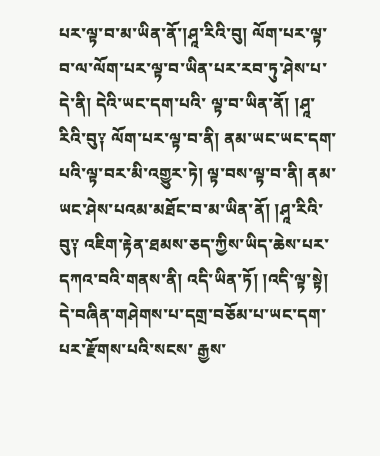པར་ལྟ་བ་མ་ཡིན་ནོ་།ཤཱ་རིའི་བུ། ལོག་པར་ལྟ་བ་ལ་ལོག་པར་ལྟ་བ་ཡིན་པར་རབ་ཏུ་ཤེས་པ་དེ་ནི། དེའི་ཡང་དག་པའི་ ལྟ་བ་ཡིན་ནོ། །ཤཱ་རིའི་བུ༑ ལོག་པར་ལྟ་བ་ནི། ནམ་ཡང་ཡང་དག་པའི་ལྟ་བར་མི་འགྱུར་ཏེ། ལྟ་བས་ལྟ་བ་ནི། ནམ་ཡང་ཤེས་པའམ་མཐོང་བ་མ་ཡིན་ནོ། །ཤཱ་རིའི་ བུ༑ འཇིག་རྟེན་ཐམས་ཅད་ཀྱིས་ཡིད་ཆེས་པར་དཀའ་བའི་གནས་ནི། འདི་ཡིན་ཏོ། །འདི་ལྟ་སྟེ། དེ་བཞིན་གཤེགས་པ་དགྲ་བཅོམ་པ་ཡང་དག་པར་རྫོགས་པའི་སངས་ རྒྱས་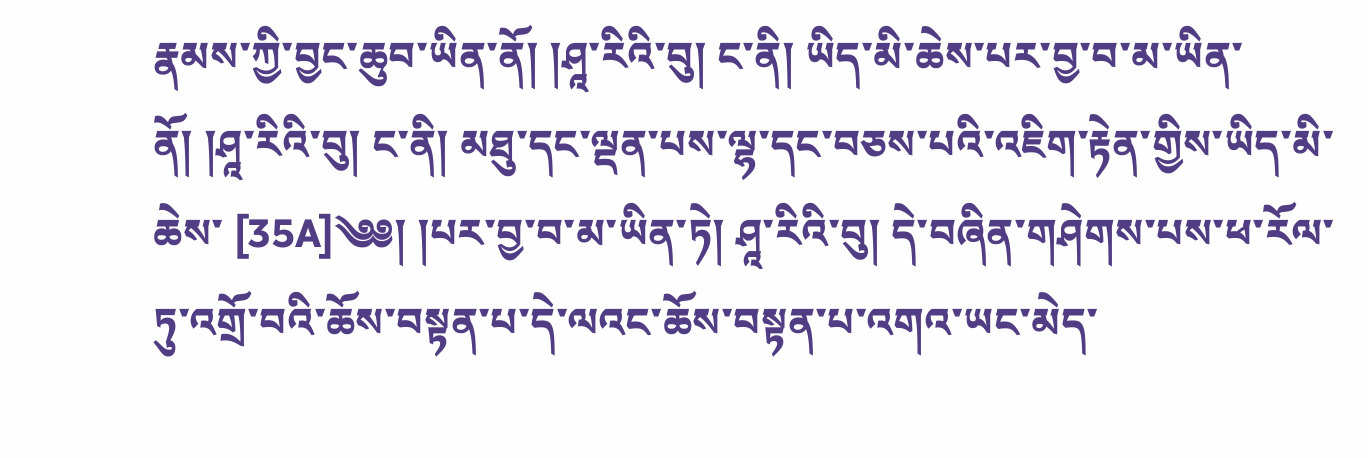རྣམས་ཀྱི་བྱང་ཆུབ་ཡིན་ནོ། །ཤཱ་རིའི་བུ། ང་ནི། ཡིད་མི་ཆེས་པར་བྱ་བ་མ་ཡིན་ནོ། །ཤཱ་རིའི་བུ། ང་ནི། མཐུ་དང་ལྡན་པས་ལྷ་དང་བཅས་པའི་འཇིག་རྟེན་གྱིས་ཡིད་མི་ཆེས་ [35A]༄༅། །པར་བྱ་བ་མ་ཡིན་ཏེ། ཤཱ་རིའི་བུ། དེ་བཞིན་གཤེགས་པས་ཕ་རོལ་ཏུ་འགྲོ་བའི་ཆོས་བསྟན་པ་དེ་ལའང་ཆོས་བསྟན་པ་འགའ་ཡང་མེད་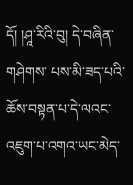དོ། །ཤཱ་རིའི་བུ། དེ་བཞིན་གཤེགས་ པས་མི་ཟད་པའི་ཆོས་བསྟན་པ་དེ་ལའང་འཇུག་པ་འགའ་ཡང་མེད་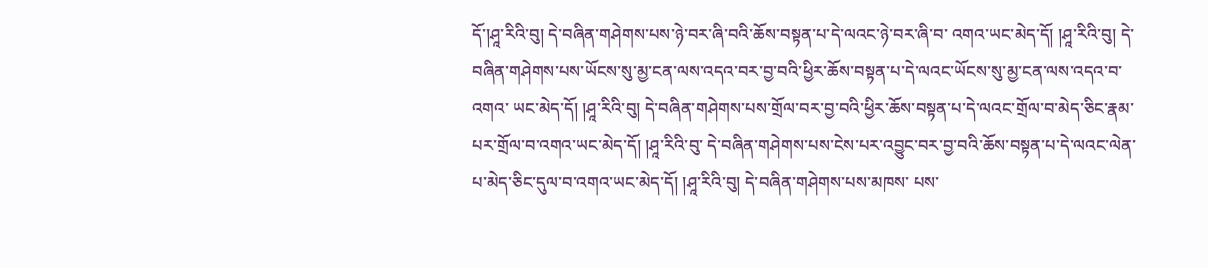དོ་།ཤཱ་རིའི་བུ། དེ་བཞིན་གཤེགས་པས་ཉེ་བར་ཞི་བའི་ཆོས་བསྟན་པ་དེ་ལའང་ཉེ་བར་ཞི་བ་ འགའ་ཡང་མེད་དོ། །ཤཱ་རིའི་བུ། དེ་བཞིན་གཤེགས་པས་ཡོངས་སུ་མྱ་ངན་ལས་འདའ་བར་བྱ་བའི་ཕྱིར་ཆོས་བསྟན་པ་དེ་ལའང་ཡོངས་སུ་མྱ་ངན་ལས་འདའ་བ་འགའ་ ཡང་མེད་དོ། །ཤཱ་རིའི་བུ། དེ་བཞིན་གཤེགས་པས་གྲོལ་བར་བྱ་བའི་ཕྱིར་ཆོས་བསྟན་པ་དེ་ལའང་གྲོལ་བ་མེད་ཅིང་རྣམ་པར་གྲོལ་བ་འགའ་ཡང་མེད་དོ། །ཤཱ་རིའི་བུ་ དེ་བཞིན་གཤེགས་པས་ངེས་པར་འབྱུང་བར་བྱ་བའི་ཆོས་བསྟན་པ་དེ་ལའང་ལེན་པ་མེད་ཅིང་དུལ་བ་འགའ་ཡང་མེད་དོ། །ཤཱ་རིའི་བུ། དེ་བཞིན་གཤེགས་པས་མཁས་ པས་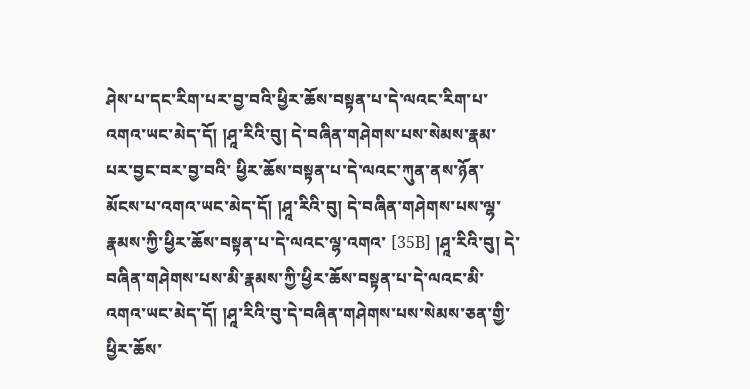ཤེས་པ་དང་རིག་པར་བྱ་བའི་ཕྱིར་ཆོས་བསྟན་པ་དེ་ལའང་རིག་པ་འགའ་ཡང་མེད་དོ། །ཤཱ་རིའི་བུ། དེ་བཞིན་གཤེགས་པས་སེམས་རྣམ་པར་བྱང་བར་བྱ་བའི་ ཕྱིར་ཆོས་བསྟན་པ་དེ་ལའང་ཀུན་ནས་ཉོན་མོངས་པ་འགའ་ཡང་མེད་དོ། །ཤཱ་རིའི་བུ། དེ་བཞིན་གཤེགས་པས་ལྷ་རྣམས་ཀྱི་ཕྱིར་ཆོས་བསྟན་པ་དེ་ལའང་ལྷ་འགའ་ [35B] །ཤཱ་རིའི་བུ། དེ་བཞིན་གཤེགས་པས་མི་རྣམས་ཀྱི་ཕྱིར་ཆོས་བསྟན་པ་དེ་ལའང་མི་འགའ་ཡང་མེད་དོ། །ཤཱ་རིའི་བུ་དེ་བཞིན་གཤེགས་པས་སེམས་ཅན་གྱི་ ཕྱིར་ཆོས་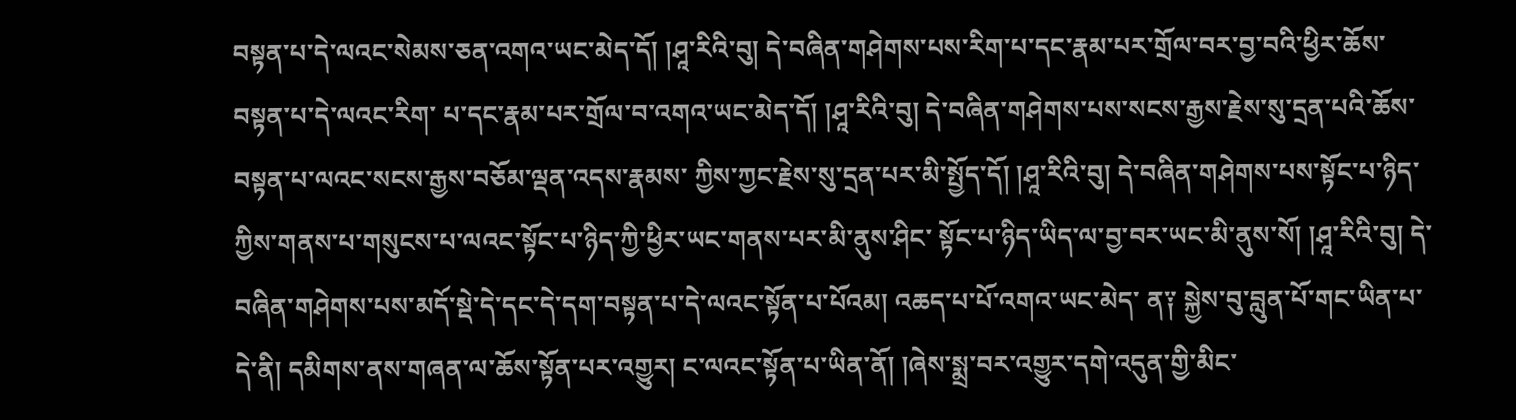བསྟན་པ་དེ་ལའང་སེམས་ཅན་འགའ་ཡང་མེད་དོ། །ཤཱ་རིའི་བུ། དེ་བཞིན་གཤེགས་པས་རིག་པ་དང་རྣམ་པར་གྲོལ་བར་བྱ་བའི་ཕྱིར་ཆོས་བསྟན་པ་དེ་ལའང་རིག་ པ་དང་རྣམ་པར་གྲོལ་བ་འགའ་ཡང་མེད་དོ། །ཤཱ་རིའི་བུ། དེ་བཞིན་གཤེགས་པས་སངས་རྒྱས་རྗེས་སུ་དྲན་པའི་ཆོས་བསྟན་པ་ལའང་སངས་རྒྱས་བཅོམ་ལྡན་འདས་རྣམས་ ཀྱིས་ཀྱང་རྗེས་སུ་དྲན་པར་མི་སྤྱོད་དོ། །ཤཱ་རིའི་བུ། དེ་བཞིན་གཤེགས་པས་སྟོང་པ་ཉིད་ཀྱིས་གནས་པ་གསུངས་པ་ལའང་སྟོང་པ་ཉིད་ཀྱི་ཕྱིར་ཡང་གནས་པར་མི་ནུས་ཤིང་ སྟོང་པ་ཉིད་ཡིད་ལ་བྱ་བར་ཡང་མི་ནུས་སོ། །ཤཱ་རིའི་བུ། དེ་བཞིན་གཤེགས་པས་མདོ་སྡེ་དེ་དང་དེ་དག་བསྟན་པ་དེ་ལའང་སྟོན་པ་པོའམ། འཆད་པ་པོ་འགའ་ཡང་མེད་ ན༑ སྐྱེས་བུ་བླུན་པོ་གང་ཡིན་པ་དེ་ནི། དམིགས་ནས་གཞན་ལ་ཆོས་སྟོན་པར་འགྱུར། ང་ལའང་སྟོན་པ་ཡིན་ནོ། །ཞེས་སྨྲ་བར་འགྱུར་དགེ་འདུན་གྱི་མིང་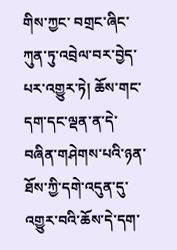གིས་ཀྱང་ བགྲང་ཞིང་ཀུན་ཏུ་འབྲེལ་བར་བྱེད་པར་འགྱུར་ཏེ། ཆོས་གང་དག་དང་ལྡན་ན་དེ་བཞིན་གཤེགས་པའི་ཉན་ཐོས་ཀྱི་དགེ་འདུན་དུ་འགྱུར་བའི་ཆོས་དེ་དག་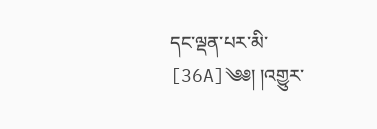དང་ལྡན་པར་མི་ [36A]༄༅། །འགྱུར་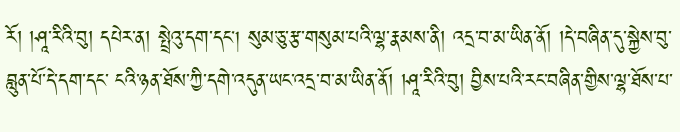རོ། །ཤཱ་རིའི་བུ། དཔེར་ན། སྤྲེའུ་དག་དང། སུམ་ཅུ་རྩ་གསུམ་པའི་ལྷ་རྣམས་ནི། འདྲ་བ་མ་ཡིན་ནོ། །དེ་བཞིན་དུ་སྐྱེས་བུ་བླུན་པོ་དེ་དག་དང་ ངའི་ཉན་ཐོས་ཀྱི་དགེ་འདུན་ཡང་འདྲ་བ་མ་ཡིན་ནོ། །ཤཱ་རིའི་བུ། བྱིས་པའི་རང་བཞིན་གྱིས་ལྷ་ཐོས་པ་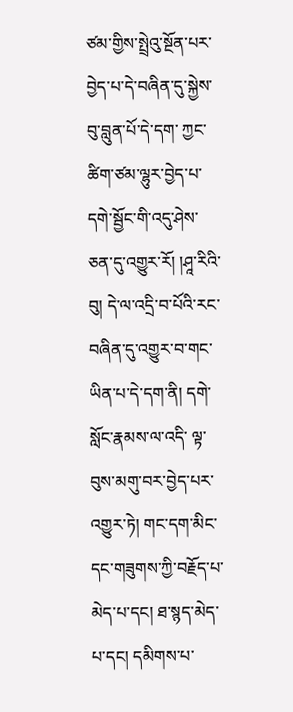ཙམ་གྱིས་སྤྲེའུ་སྔོན་པར་བྱེད་པ་དེ་བཞིན་དུ་སྐྱེས་བུ་བླུན་པོ་དེ་དག་ ཀྱང་ཚིག་ཙམ་ལྷུར་བྱེད་པ་དགེ་སྦྱོང་གི་འདུ་ཤེས་ཅན་དུ་འགྱུར་རོ། །ཤཱ་རིའི་བུ། དེ་ལ་འདྲི་བ་པོའི་རང་བཞིན་དུ་འགྱུར་བ་གང་ཡིན་པ་དེ་དག་ནི། དགེ་སློང་རྣམས་ལ་འདི་ ལྟ་བུས་མགུ་བར་བྱེད་པར་འགྱུར་ཏེ། གང་དག་མིང་དང་གཟུགས་ཀྱི་བརྗོད་པ་མེད་པ་དང། ཐ་སྙད་མེད་པ་དང། དམིགས་པ་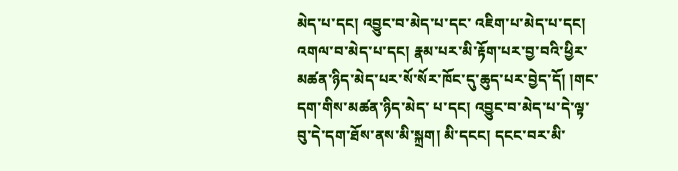མེད་པ་དང། འབྱུང་བ་མེད་པ་དང་ འཇིག་པ་མེད་པ་དང། འགལ་བ་མེད་པ་དང། རྣམ་པར་མི་རྟོག་པར་བྱ་བའི་ཕྱིར་མཚན་ཉིད་མེད་པར་སོ་སོར་ཁོང་དུ་ཆུད་པར་བྱེད་དོ། །གང་དག་གིས་མཚན་ཉིད་མེད་ པ་དང། འབྱུང་བ་མེད་པ་དེ་ལྟ་བུ་དེ་དག་ཐོས་ནས་མི་སྐྲག། མི་དངང། དངང་བར་མི་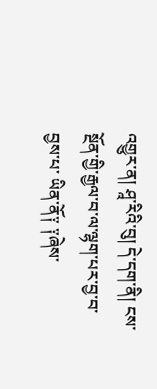འགྱུར་ན། ཤཱ་རིའི་བུ། དེ་དག་ནི། ངས་སྔོན་གྱི་རྒྱལ་བ་ལ་ལྷག་པར་བྱ་བ་བྱས་པ་ ཡིན་ནོ༑ ༑ཞེས་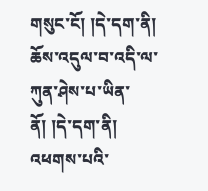གསུང་ངོ། །དེ་དག་ནི། ཆོས་འདུལ་བ་འདི་ལ་ཀུན་ཤེས་པ་ཡིན་ནོ། །དེ་དག་ནི། འཕགས་པའི་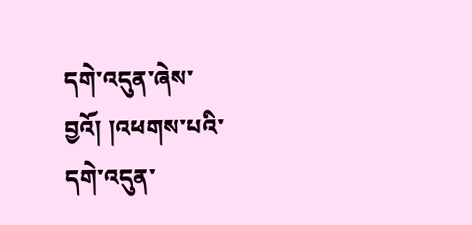དགེ་འདུན་ཞེས་བྱའོ། །འཕགས་པའི་དགེ་འདུན་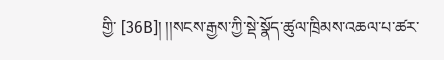གྱི་ [36B]། །།སངས་རྒྱས་ཀྱི་སྡེ་སྣོད་ཚུལ་ཁྲིམས་འཆལ་པ་ཚར་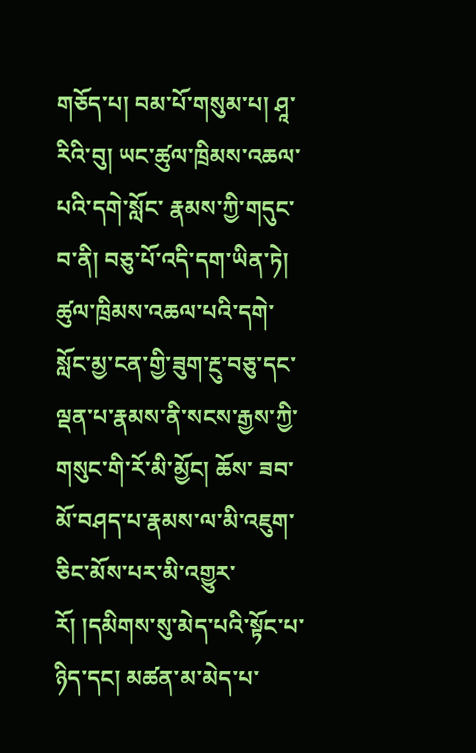གཅོད་པ། བམ་པོ་གསུམ་པ། ཤཱ་རིའི་བུ། ཡང་ཚུལ་ཁྲིམས་འཆལ་པའི་དགེ་སློང་ རྣམས་ཀྱི་གདུང་བ་ནི། བཅུ་པོ་འདི་དག་ཡིན་ཏེ། ཚུལ་ཁྲིམས་འཆལ་པའི་དགེ་སློང་མྱ་ངན་གྱི་ཟུག་རྔུ་བཅུ་དང་ལྡན་པ་རྣམས་ནི་སངས་རྒྱས་ཀྱི་གསུང་གི་རོ་མི་མྱོང། ཆོས་ ཟབ་མོ་བཤད་པ་རྣམས་ལ་མི་འཇུག་ཅིང་མོས་པར་མི་འགྱུར་རོ། །དམིགས་སུ་མེད་པའི་སྟོང་པ་ཉིད་དང། མཚན་མ་མེད་པ་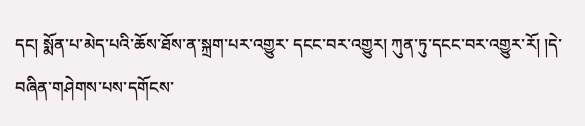དང། སྨོན་པ་མེད་པའི་ཆོས་ཐོས་ན་སྐྲག་པར་འགྱུར་ དངང་བར་འགྱུར། ཀུན་ཏུ་དངང་བར་འགྱུར་རོ། །དེ་བཞིན་གཤེགས་པས་དགོངས་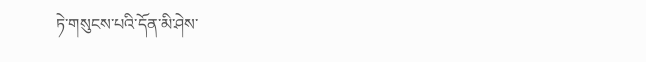ཏེ་གསུངས་པའི་དོན་མི་ཤེས་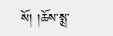སོ། །ཆོས་སྨྲ་